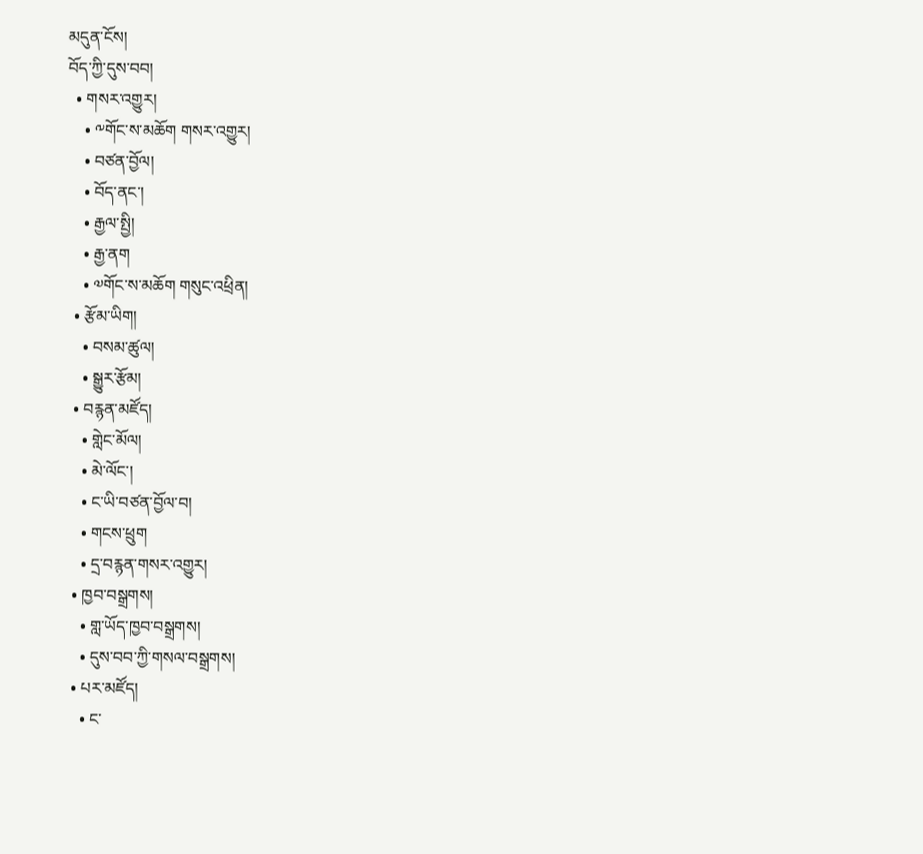མདུན་ངོས།
བོད་ཀྱི་དུས་བབ།
  • གསར་འགྱུར།
    • ༸གོང་ས་མཆོག གསར་འགྱུར།
    • བཙན་བྱོལ།
    • བོད་ནང་།
    • རྒྱལ་སྤྱི།
    • རྒྱ་ནག
    • ༧གོང་ས་མཆོག གསུང་འཕྲིན།
  • རྩོམ་ཡིག།
    • བསམ་ཚུལ།
    • སྒྱུར་རྩོམ།
  • བརྙན་མཛོད།
    • གླེང་མོལ།
    • མེ་ལོང་།
    • ང་ཡི་བཙན་བྱོལ་བ།
    • གངས་ཕྲུག
    • དྲ་བརྙན་གསར་འགྱུར།
  • ཁྱབ་བསྒྲགས།
    • གླ་ཡོད་ཁྱབ་བསྒྲགས།
    • དུས་བབ་ཀྱི་གསལ་བསྒྲགས།
  • པར་མཛོད།
    • ང་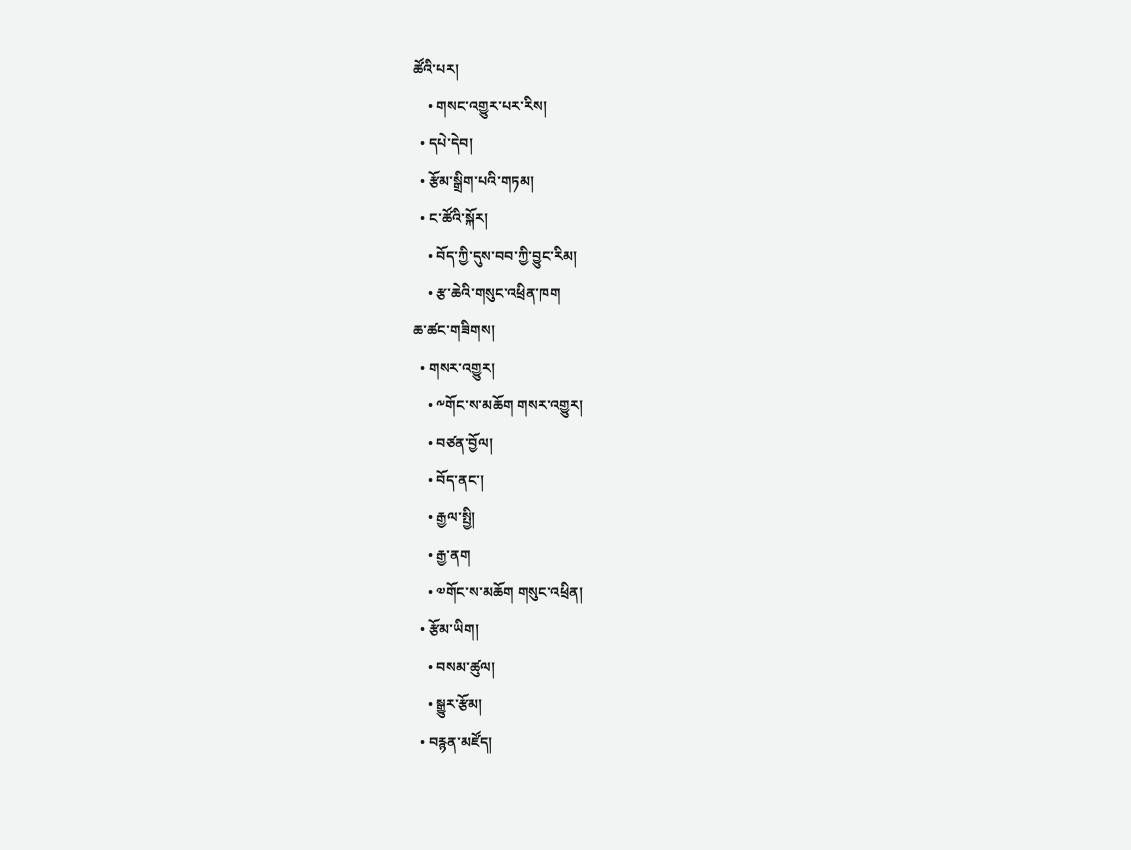ཚོའི་པར།
    • གསང་འགྱུར་པར་རིས།
  • དཔེ་དེབ།
  • རྩོམ་སྒྲིག་པའི་གཏམ།
  • ང་ཚོའི་སྐོར།
    • བོད་ཀྱི་དུས་བབ་ཀྱི་བྱུང་རིམ།
    • རྩ་ཆེའི་གསུང་འཕྲིན་ཁག
ཆ་ཚང་གཟིགས།
  • གསར་འགྱུར།
    • ༸གོང་ས་མཆོག གསར་འགྱུར།
    • བཙན་བྱོལ།
    • བོད་ནང་།
    • རྒྱལ་སྤྱི།
    • རྒྱ་ནག
    • ༧གོང་ས་མཆོག གསུང་འཕྲིན།
  • རྩོམ་ཡིག།
    • བསམ་ཚུལ།
    • སྒྱུར་རྩོམ།
  • བརྙན་མཛོད།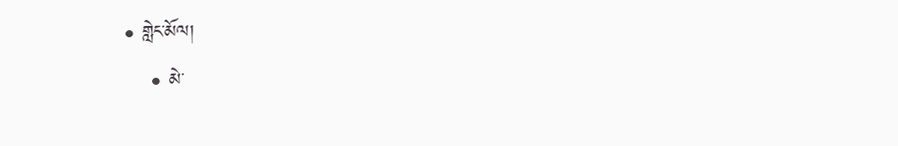• གླེང་མོལ།
    • མེ་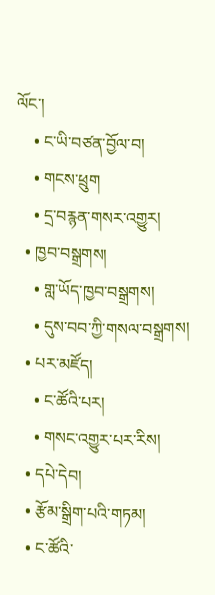ལོང་།
    • ང་ཡི་བཙན་བྱོལ་བ།
    • གངས་ཕྲུག
    • དྲ་བརྙན་གསར་འགྱུར།
  • ཁྱབ་བསྒྲགས།
    • གླ་ཡོད་ཁྱབ་བསྒྲགས།
    • དུས་བབ་ཀྱི་གསལ་བསྒྲགས།
  • པར་མཛོད།
    • ང་ཚོའི་པར།
    • གསང་འགྱུར་པར་རིས།
  • དཔེ་དེབ།
  • རྩོམ་སྒྲིག་པའི་གཏམ།
  • ང་ཚོའི་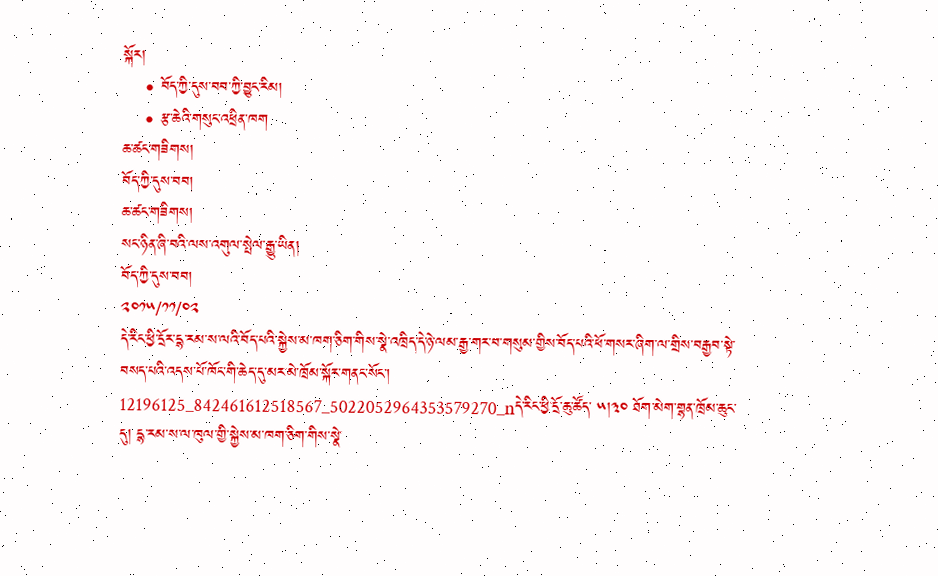སྐོར།
    • བོད་ཀྱི་དུས་བབ་ཀྱི་བྱུང་རིམ།
    • རྩ་ཆེའི་གསུང་འཕྲིན་ཁག
ཆ་ཚང་གཟིགས།
བོད་ཀྱི་དུས་བབ།
ཆ་ཚང་གཟིགས།
སང་ཉིན་ཞི་བའི་ལས་འགུལ་སྤེལ་རྒྱུ་ཡིན།
བོད་ཀྱི་དུས་བབ།
༢༠༡༥/༡༡/༠༢
དེ་རིང་ཕྱི་དྲོར་དྷ་རམ་ས་ལའི་བོད་པའི་སྐྱེས་མ་ཁག་ཅིག་གིས་སྣེ་འཁྲིད་དེ་ཉེ་ལམ་རྒྱ་གར་བ་གསུམ་གྱིས་བོད་པའི་ཕོ་གསར་ཞིག་ལ་གྲིས་བརྒྱབ་སྟེ་བསད་པའི་འདས་པོ་ཁོང་གི་ཆེད་དུ་མར་མེ་ཁྲོམ་སྐོར་གནང་སོང་།
12196125_842461612518567_5022052964353579270_nདེ་རིང་ཕྱི་དྲོ་ཆུ་ཚོད་ ༥།༣༠ ཐོག་མེག་གྷན་ཁྲོམ་ཆུང་དུ། དྷ་རམ་ས་ལ་ཁུལ་གྱི་སྐྱེས་མ་ཁག་ཅིག་གིས་སྣེ་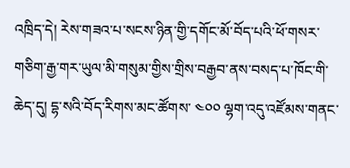འཁྲིད་དེ། རེས་གཟའ་པ་སངས་ཉིན་གྱི་དགོང་མོ་བོད་པའི་ཕོ་གསར་གཅིག་རྒྱ་གར་ཡུལ་མི་གསུམ་གྱིས་གྲིས་བརྒྱབ་ནས་བསད་པ་ཁོང་གི་ཆེད་དུ། དྷ་སའི་བོད་རིགས་མང་ཚོགས་ ༤༠༠ ལྷག་འདུ་འཛོམས་གནང་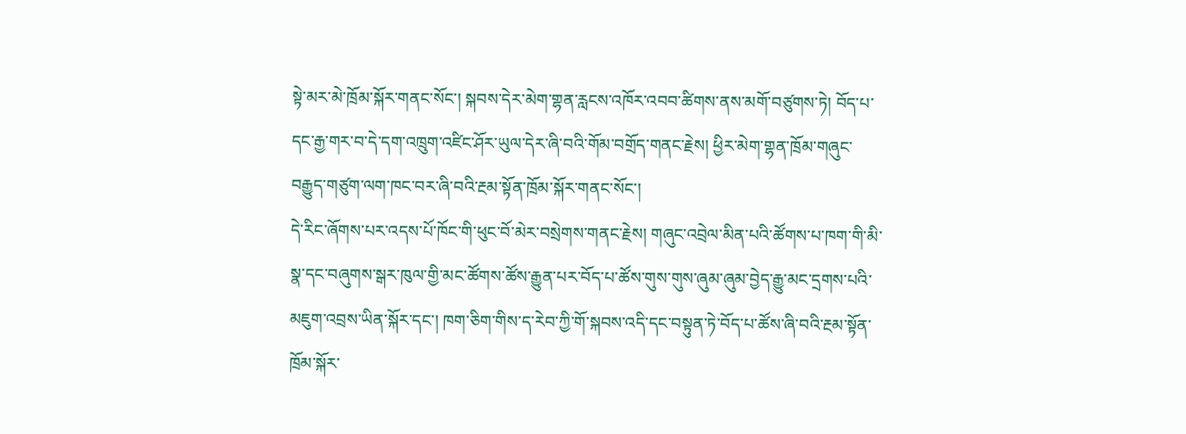སྟེ་མར་མེ་ཁྲོམ་སྐོར་གནང་སོང་། སྐབས་དེར་མེག་གྷན་རླངས་འཁོར་འབབ་ཚིགས་ནས་མགོ་བཙུགས་ཏེ། བོད་པ་དང་རྒྱ་གར་བ་དེ་དག་འཁྲུག་འཛིང་ཤོར་ཡུལ་དེར་ཞི་བའི་གོམ་བགྲོད་གནང་རྗེས། ཕྱིར་མེག་གྷན་ཁྲོམ་གཞུང་བརྒྱུད་གཙུག་ལག་ཁང་བར་ཞི་བའི་རྔམ་སྟོན་ཁྲོམ་སྐོར་གནང་སོང་།
དེ་རིང་ཞོགས་པར་འདས་པོ་ཁོང་གི་ཕུང་བོ་མེར་བསྲེགས་གནང་རྗེས། གཞུང་འབྲེལ་མིན་པའི་ཚོགས་པ་ཁག་གི་མི་སྣ་དང་བཞུགས་སྒར་ཁུལ་གྱི་མང་ཚོགས་ཚོས་རྒྱུན་པར་བོད་པ་ཚོས་གུས་གུས་ཞུམ་ཞུམ་བྱེད་རྒྱུ་མང་དྲགས་པའི་མཇུག་འབྲས་ཡིན་སྐོར་དང་། ཁག་ཅིག་གིས་ད་རེབ་ཀྱི་གོ་སྐབས་འདི་དང་བསྟུན་ཏེ་བོད་པ་ཚོས་ཞི་བའི་རྔམ་སྟོན་ཁྲོམ་སྐོར་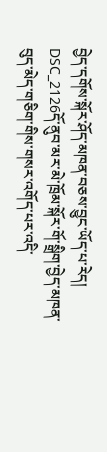བྱེད་དགོས་སྐོར་ཤོད་མཁན་བཅས་བྱུང་ཡོད་པ་རེད།
DSC_2126དོ་ནུབ་མར་མེ་ཁྲོམ་སྐོར་གོ་སྒྲིག་བྱེད་མཁན་བུད་མེད་གཅིག་གིས་གསར་འགོད་པར་འདི་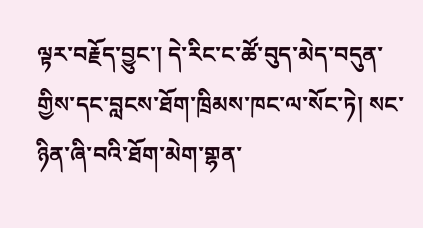ལྟར་བརྗོད་བྱུང་། དེ་རིང་ང་ཚོ་བུད་མེད་བདུན་གྱིས་དང་བླངས་ཐོག་ཁྲིམས་ཁང་ལ་སོང་ཏེ། སང་ཉིན་ཞི་བའི་ཐོག་མེག་གྷན་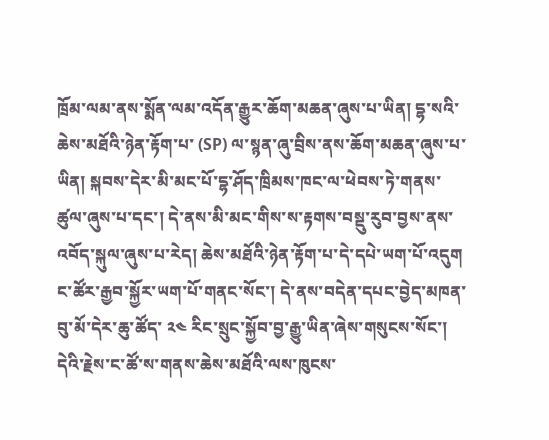ཁྲོམ་ལམ་ནས་སྨོན་ལམ་འདོན་རྒྱུར་ཆོག་མཆན་ཞུས་པ་ཡིན། དྷ་སའི་ཆེས་མཐོའི་ཉེན་རྟོག་པ་ (SP) ལ་སྙན་ཞུ་བྲིས་ནས་ཆོག་མཆན་ཞུས་པ་ཡིན། སྐབས་དེར་མི་མང་པོ་དྷ་ཤོད་ཁྲིམས་ཁང་ལ་ཕེབས་ཏེ་གནས་ཚུལ་ཞུས་པ་དང་། དེ་ནས་མི་མང་གིས་ས་རྟགས་བསྡུ་རུབ་བྱས་ནས་འབོད་སྐུལ་ཞུས་པ་རེད། ཆེས་མཐོའི་ཉེན་རྟོག་པ་དེ་དཔེ་ཡག་པོ་འདུག ང་ཚོར་རྒྱབ་སྐྱོར་ཡག་པོ་གནང་སོང་། དེ་ནས་བདེན་དཔང་བྱེད་མཁན་བུ་མོ་དེར་ཆུ་ཚོད་ ༢༤ རིང་སྲུང་སྐྱོབ་བྱ་རྒྱུ་ཡིན་ཞེས་གསུངས་སོང་། དེའི་རྗེས་ང་ཚོ་ས་གནས་ཆེས་མཐོའི་ལས་ཁུངས་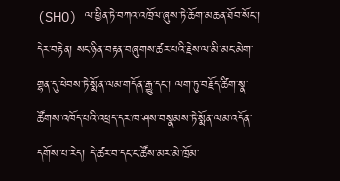(SHO) ལ་ཕྱིན་ཏེ་བཀའ་འཁྲོལ་ཞུས་ཏེ་ཆོག་མཆན་ཐོབ་སོང་། དེར་བརྟེན། སང་ཉིན་བརྟན་བཞུགས་ཚར་པའི་རྗེས་ལ་མི་མང་མེག་གྷན་དུ་ཕེབས་ཏེ་སྨོན་ལམ་གདོན་རྒྱུ་དང་། ལག་ཏུ་བརྗོད་ཚིག་སྣ་ཚོགས་འཁོད་པའི་འཕྲད་དར་ཁ་ཤས་བསྣམས་ཏེ་སྨོན་ལམ་འདོན་དགོས་པ་རེད། དེ་ཚར་བ་དང་ང་ཚོས་མར་མེ་ཁྲོམ་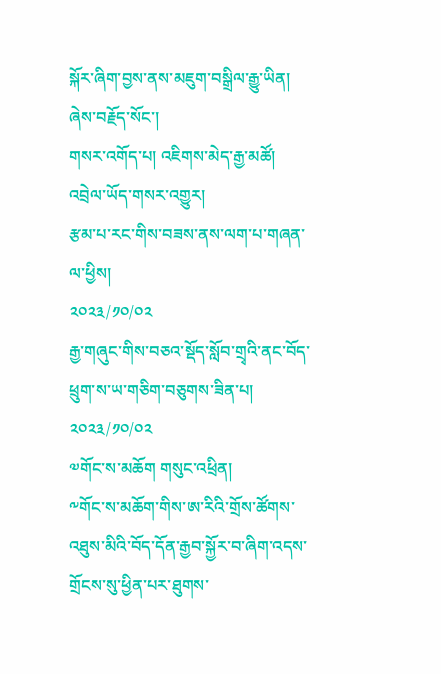སྐོར་ཞིག་བྱས་ནས་མཇུག་བསྒྲིལ་རྒྱུ་ཡིན། ཞེས་བརྗོད་སོང་།
གསར་འགོད་པ། འཇིགས་མེད་རྒྱ་མཚོ།
འབྲེལ་ཡོད་གསར་འགྱུར།
རྩམ་པ་རང་གིས་བཟས་ནས་ལག་པ་གཞན་ལ་ཕྱིས།
༢༠༢༣/༡༠/༠༢
རྒྱ་གཞུང་གིས་བཅའ་སྡོད་སློབ་གྲྭའི་ནང་བོད་ཕྲུག་ས་ཡ་གཅིག་བཅུགས་ཟིན་པ།
༢༠༢༣/༡༠/༠༢
༧གོང་ས་མཆོག གསུང་འཕྲིན།
༸གོང་ས་མཆོག་གིས་ཨ་རིའི་གྲོས་ཚོགས་འཐུས་མིའི་བོད་དོན་རྒྱབ་སྐྱོར་བ་ཞིག་འདས་གྲོངས་སུ་ཕྱིན་པར་ཐུགས་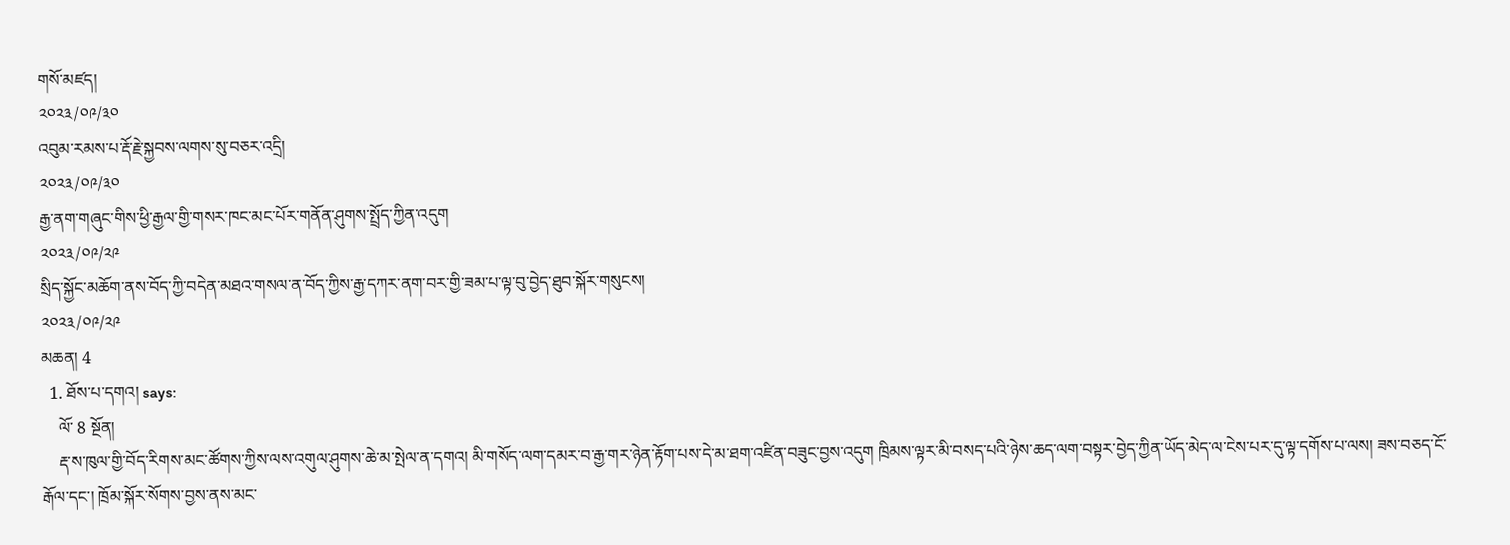གསོ་མཛད།
༢༠༢༣/༠༩/༣༠
འབུམ་རམས་པ་རྡོ་རྗེ་སྐྱབས་ལགས་སུ་བཅར་འདྲི།
༢༠༢༣/༠༩/༣༠
རྒྱ་ནག་གཞུང་གིས་ཕྱི་རྒྱལ་གྱི་གསར་ཁང་མང་པོར་གནོན་ཤུགས་སྤྲོད་ཀྱིན་འདུག
༢༠༢༣/༠༩/༢༩
སྲིད་སྐྱོང་མཆོག་ནས་བོད་ཀྱི་བདེན་མཐའ་གསལ་ན་བོད་ཀྱིས་རྒྱ་དཀར་ནག་བར་གྱི་ཟམ་པ་ལྟ་བུ་བྱེད་ཐུབ་སྐོར་གསུངས།
༢༠༢༣/༠༩/༢༩
མཆན། 4
  1. ཐོས་པ་དགའ། says:
    ལོ་ 8 སྔོན།
    རྡ་ས་ཁུལ་གྱི་བོད་རིགས་མང་ཚོགས་ཀྱིས་ལས་འགུལ་ཤུགས་ཆེ་མ་སྤེལ་ན་དགའ། མི་གསོད་ལག་དམར་བ་རྒྱ་གར་ཉེན་རྟོག་པས་དེ་མ་ཐག་འཛིན་བཟུང་བྱས་འདུག ཁྲིམས་ལྟར་མི་བསད་པའི་ཉེས་ཆད་ལག་བསྟར་བྱེད་ཀྱིན་ཡོད་མེད་ལ་ངེས་པར་དུ་ལྟ་དགོས་པ་ལས། ཟས་བཅད་ངོ་རྒོལ་དང་། ཁྲོམ་སྐོར་སོགས་བྱས་ནས་མང་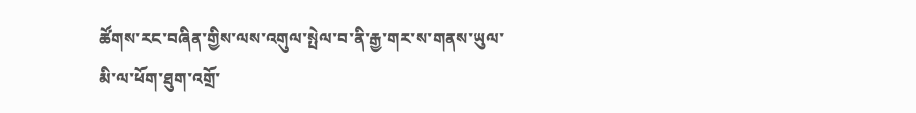ཚོགས་རང་བཞིན་གྱིས་ལས་འགུལ་སྤེལ་བ་ནི་རྒྱ་གར་ས་གནས་ཡུལ་མི་ལ་ཕོག་ཐུག་འགྲོ་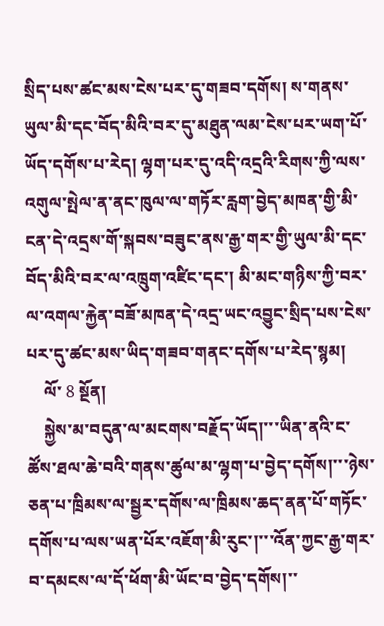སྲིད་པས་ཚང་མས་ངེས་པར་དུ་གཟབ་དགོས། ས་གནས་ཡུལ་མི་དང་བོད་མིའི་བར་དུ་མཐུན་ལམ་ངེས་པར་ཡག་པོ་ཡོད་དགོས་པ་རེད། ལྷག་པར་དུ་འདི་འདྲའི་རིགས་ཀྱི་ལས་འགུལ་སྤེལ་ན་ནང་ཁུལ་ལ་གཏོར་རླག་བྱེད་མཁན་གྱི་མི་ངན་དེ་འདྲས་གོ་སྐབས་བཟུང་ནས་རྒྱ་གར་གྱི་ཡུལ་མི་དང་བོད་མིའི་བར་ལ་འཁྲུག་འཛིང་དང་། མི་མང་གཉིས་ཀྱི་བར་ལ་འགལ་རྐྱེན་བཟོ་མཁན་དེ་འདྲ་ཡང་འབྱུང་སྲིད་པས་ངེས་པར་དུ་ཚང་མས་ཡིད་གཟབ་གནང་དགོས་པ་རེད་སྙམ།
    ལོ་ 8 སྔོན།
    སྐྱེས་མ་བདུན་ལ་མངགས་བརྗོད་ཡོད།་་་ཡིན་ནའི་ང་ཚོས་ཐལ་ཆེ་བའི་གནས་ཚུལ་མ་ལྷག་པ་བྱེད་དགོས།་་་ཉེས་ཅན་པ་ཁྲིམས་ལ་སྦྱར་དགོས་ལ་ཁྲིམས་ཆད་ནན་པོ་གཏོང་དགོས་པ་ལས་ཡན་པོར་འཇོག་མི་རུང་།་་་འོན་ཀྱང་རྒྱ་གར་བ་དམངས་ལ་དོ་ཕོག་མི་ཡོང་བ་བྱེད་དགོས།་་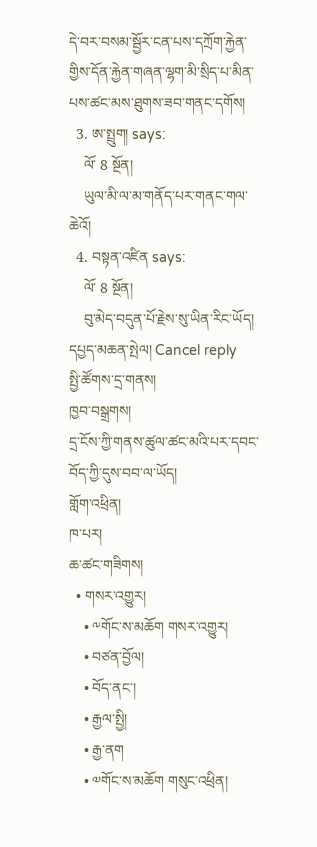དེ་བར་བསམ་སྦྱོར་ངན་པས་དཀྲོག་རྐྱེན་གྱིས་དོན་རྐྱེན་གཞན་ལྷག་མི་སྲིད་པ་མིན་པས་ཚང་མས་ཐུགས་ཟབ་གནང་དགོས།
  3. ཨ་སྤྲུག། says:
    ལོ་ 8 སྔོན།
    ཡུལ་མི་ལ་མ་གནོད་པར་གནང་གལ་ཆེའོ།
  4. བསྟན་འཛིན says:
    ལོ་ 8 སྔོན།
    བུ་མེད་བདུན་པོ་རྗེས་སུ་ཡིན་རིང་ཡོད།
དཔྱད་མཆན་སྤེལ། Cancel reply
སྤྱི་ཚོགས་དྲ་གནས།
ཁྱབ་བསྒྲགས།
དྲ་ངོས་ཀྱི་གནས་ཚུལ་ཚང་མའི་པར་དབང་བོད་ཀྱི་དུས་བབ་ལ་ཡོད།
གློག་འཕྲིན།
ཁ་པར།
ཆ་ཚང་གཟིགས།
  • གསར་འགྱུར།
    • ༸གོང་ས་མཆོག གསར་འགྱུར།
    • བཙན་བྱོལ།
    • བོད་ནང་།
    • རྒྱལ་སྤྱི།
    • རྒྱ་ནག
    • ༧གོང་ས་མཆོག གསུང་འཕྲིན།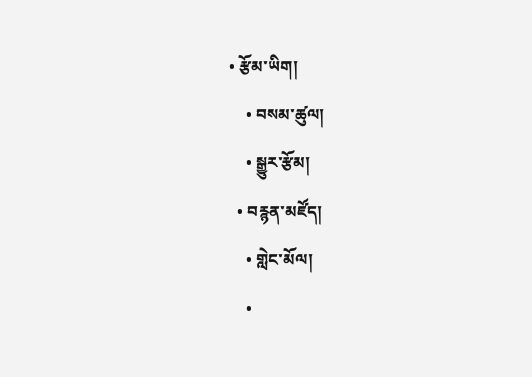• རྩོམ་ཡིག།
    • བསམ་ཚུལ།
    • སྒྱུར་རྩོམ།
  • བརྙན་མཛོད།
    • གླེང་མོལ།
    •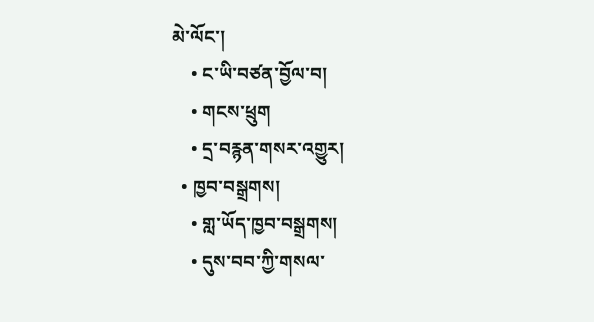མེ་ལོང་།
    • ང་ཡི་བཙན་བྱོལ་བ།
    • གངས་ཕྲུག
    • དྲ་བརྙན་གསར་འགྱུར།
  • ཁྱབ་བསྒྲགས།
    • གླ་ཡོད་ཁྱབ་བསྒྲགས།
    • དུས་བབ་ཀྱི་གསལ་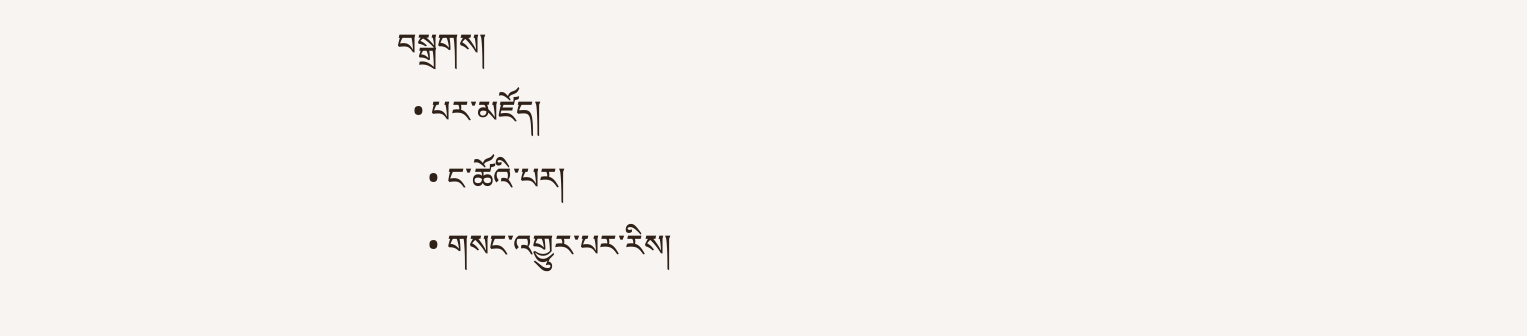བསྒྲགས།
  • པར་མཛོད།
    • ང་ཚོའི་པར།
    • གསང་འགྱུར་པར་རིས།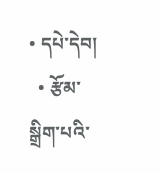• དཔེ་དེབ།
  • རྩོམ་སྒྲིག་པའི་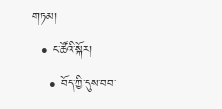གཏམ།
  • ང་ཚོའི་སྐོར།
    • བོད་ཀྱི་དུས་བབ་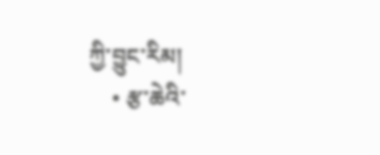ཀྱི་བྱུང་རིམ།
    • རྩ་ཆེའི་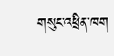གསུང་འཕྲིན་ཁག